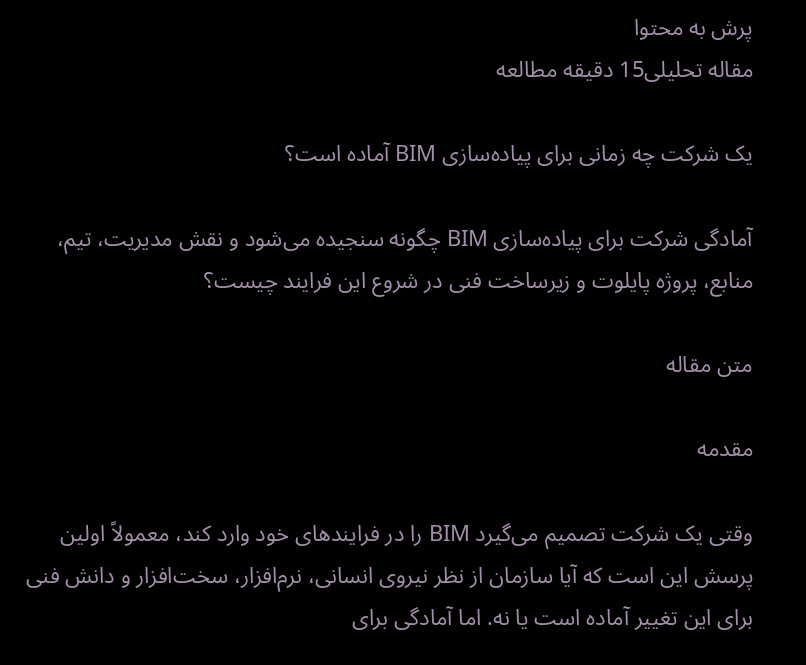پرش به محتوا
مقاله تحلیلی15 دقیقه مطالعه

یک شرکت چه زمانی برای پیاده‌سازی BIM آماده است؟

آمادگی شرکت برای پیاده‌سازی BIM چگونه سنجیده می‌شود و نقش مدیریت، تیم، منابع، پروژه پایلوت و زیرساخت فنی در شروع این فرایند چیست؟

متن مقاله

مقدمه

وقتی یک شرکت تصمیم می‌گیرد BIM را در فرایندهای خود وارد کند، معمولاً اولین پرسش این است که آیا سازمان از نظر نیروی انسانی، نرم‌افزار، سخت‌افزار و دانش فنی برای این تغییر آماده است یا نه. اما آمادگی برای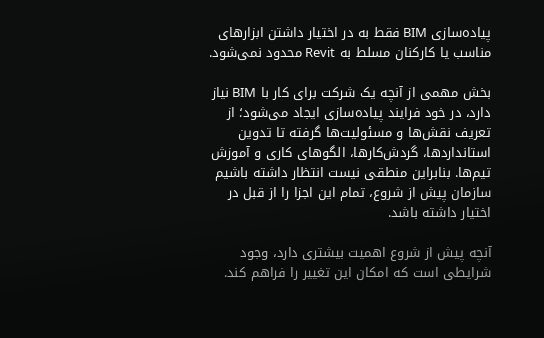پیاده‌سازی BIM فقط به در اختیار داشتن ابزارهای مناسب یا کارکنان مسلط به Revit محدود نمی‌شود.

بخش مهمی از آنچه یک شرکت برای کار با BIM نیاز دارد، در خود فرایند پیاده‌سازی ایجاد می‌شود؛ از تعریف نقش‌ها و مسئولیت‌ها گرفته تا تدوین استانداردها، گردش‌کارها، الگوهای کاری و آموزش تیم‌ها. بنابراین منطقی نیست انتظار داشته باشیم سازمان پیش از شروع، تمام این اجزا را از قبل در اختیار داشته باشد.

آنچه پیش از شروع اهمیت بیشتری دارد، وجود شرایطی است که امکان این تغییر را فراهم کند.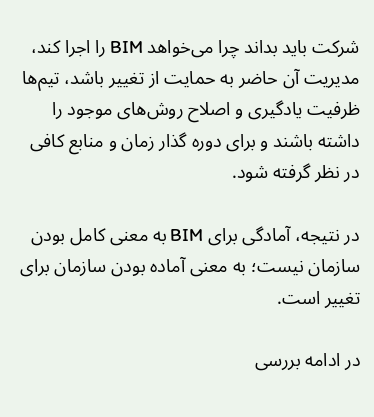شرکت باید بداند چرا می‌خواهد BIM را اجرا کند، مدیریت آن حاضر به حمایت از تغییر باشد، تیم‌ها ظرفیت یادگیری و اصلاح روش‌های موجود را داشته باشند و برای دوره گذار زمان و منابع کافی در نظر گرفته شود.

در نتیجه، آمادگی برای BIM به معنی کامل بودن سازمان نیست؛ به معنی آماده بودن سازمان برای تغییر است.

در ادامه بررسی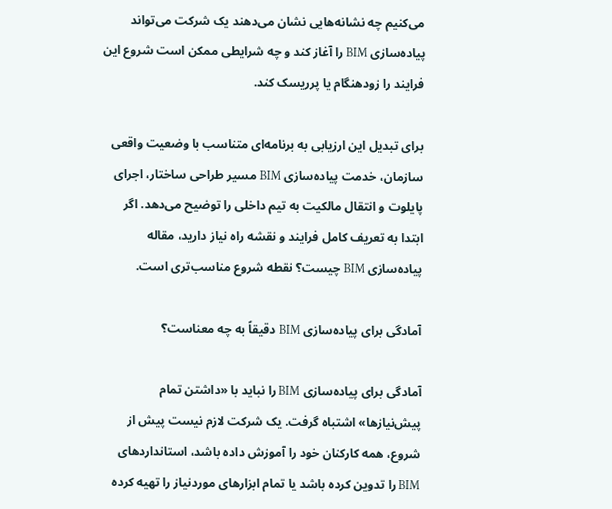می‌کنیم چه نشانه‌هایی نشان می‌دهند یک شرکت می‌تواند پیاده‌سازی BIM را آغاز کند و چه شرایطی ممکن است شروع این فرایند را زودهنگام یا پرریسک کند.

برای تبدیل این ارزیابی به برنامه‌ای متناسب با وضعیت واقعی سازمان، خدمت پیاده‌سازی BIM مسیر طراحی ساختار، اجرای پایلوت و انتقال مالکیت به تیم داخلی را توضیح می‌دهد. اگر ابتدا به تعریف کامل فرایند و نقشه راه نیاز دارید، مقاله پیاده‌سازی BIM چیست؟ نقطه شروع مناسب‌تری است.

آمادگی برای پیاده‌سازی BIM دقیقاً به چه معناست؟

آمادگی برای پیاده‌سازی BIM را نباید با «داشتن تمام پیش‌نیازها» اشتباه گرفت. یک شرکت لازم نیست پیش از شروع، همه کارکنان خود را آموزش داده باشد، استانداردهای BIM را تدوین کرده باشد یا تمام ابزارهای موردنیاز را تهیه کرده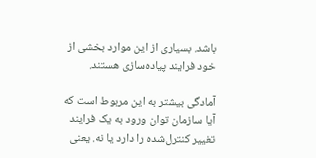باشد. بسیاری از این موارد بخشی از خود فرایند پیاده‌سازی هستند.

آمادگی بیشتر به این مربوط است که آیا سازمان توان ورود به یک فرایند تغییر کنترل‌شده را دارد یا نه. یعنی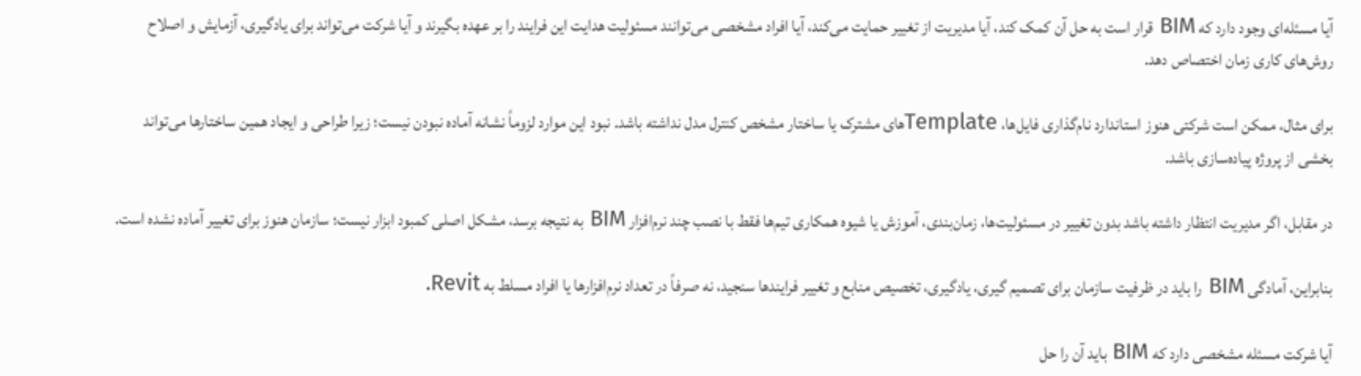آیا مسئله‌ای وجود دارد که BIM قرار است به حل آن کمک کند، آیا مدیریت از تغییر حمایت می‌کند، آیا افراد مشخصی می‌توانند مسئولیت هدایت این فرایند را بر عهده بگیرند و آیا شرکت می‌تواند برای یادگیری، آزمایش و اصلاح روش‌های کاری زمان اختصاص دهد.

برای مثال، ممکن است شرکتی هنوز استاندارد نام‌گذاری فایل‌ها، Templateهای مشترک یا ساختار مشخص کنترل مدل نداشته باشد. نبود این موارد لزوماً نشانه آماده نبودن نیست؛ زیرا طراحی و ایجاد همین ساختارها می‌تواند بخشی از پروژه پیاده‌سازی باشد.

در مقابل، اگر مدیریت انتظار داشته باشد بدون تغییر در مسئولیت‌ها، زمان‌بندی، آموزش یا شیوه همکاری تیم‌ها فقط با نصب چند نرم‌افزار BIM به نتیجه برسد، مشکل اصلی کمبود ابزار نیست؛ سازمان هنوز برای تغییر آماده نشده است.

بنابراین، آمادگی BIM را باید در ظرفیت سازمان برای تصمیم گیری، یادگیری، تخصیص منابع و تغییر فرایندها سنجید، نه صرفاً در تعداد نرم‌افزارها یا افراد مسلط به Revit.

آیا شرکت مسئله مشخصی دارد که BIM باید آن را حل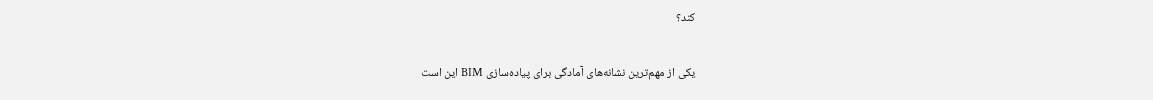کند؟

یکی از مهم‌ترین نشانه‌های آمادگی برای پیاده‌سازی BIM این است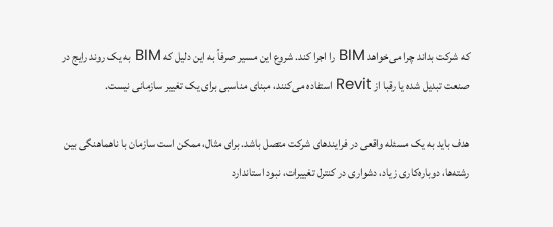که شرکت بداند چرا می‌خواهد BIM را اجرا کند. شروع این مسیر صرفاً به این دلیل که BIM به یک روند رایج در صنعت تبدیل شده یا رقبا از Revit استفاده می‌کنند، مبنای مناسبی برای یک تغییر سازمانی نیست.

هدف باید به یک مسئله واقعی در فرایندهای شرکت متصل باشد. برای مثال، ممکن است سازمان با ناهماهنگی بین رشته‌ها، دوباره‌کاری زیاد، دشواری در کنترل تغییرات، نبود استاندارد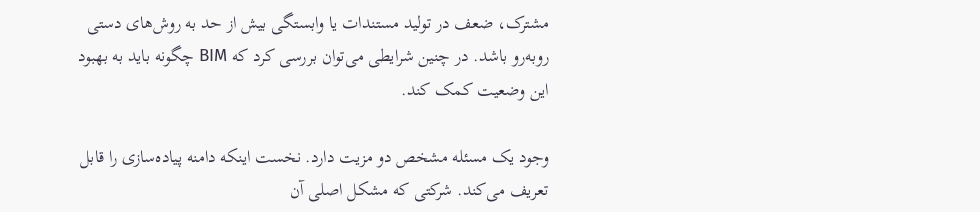مشترک، ضعف در تولید مستندات یا وابستگی بیش از حد به روش‌های دستی روبه‌رو باشد. در چنین شرایطی می‌توان بررسی کرد که BIM چگونه باید به بهبود این وضعیت کمک کند.

وجود یک مسئله مشخص دو مزیت دارد. نخست اینکه دامنه پیاده‌سازی را قابل تعریف می‌کند. شرکتی که مشکل اصلی آن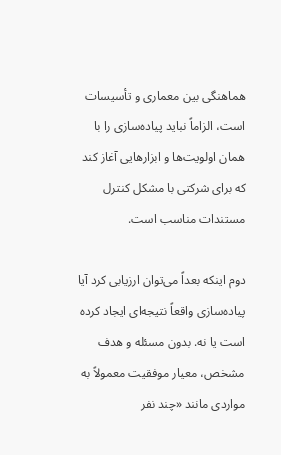هماهنگی بین معماری و تأسیسات است، الزاماً نباید پیاده‌سازی را با همان اولویت‌ها و ابزارهایی آغاز کند که برای شرکتی با مشکل کنترل مستندات مناسب است.

دوم اینکه بعداً می‌توان ارزیابی کرد آیا پیاده‌سازی واقعاً نتیجه‌ای ایجاد کرده است یا نه. بدون مسئله و هدف مشخص، معیار موفقیت معمولاً به مواردی مانند «چند نفر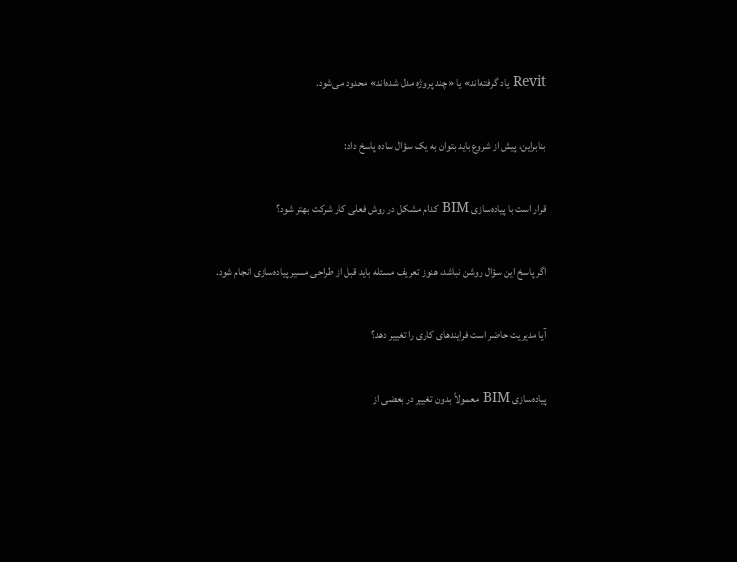Revit یاد گرفته‌اند» یا «چند پروژه مدل شده‌اند» محدود می‌شود.

بنابراین، پیش از شروع باید بتوان به یک سؤال ساده پاسخ داد:

قرار است با پیاده‌سازی BIM کدام مشکل در روش فعلی کار شرکت بهتر شود؟

اگر پاسخ این سؤال روشن نباشد، هنوز تعریف مسئله باید قبل از طراحی مسیر پیاده‌سازی انجام شود.

آیا مدیریت حاضر است فرایندهای کاری را تغییر دهد؟

پیاده‌سازی BIM معمولاً بدون تغییر در بعضی از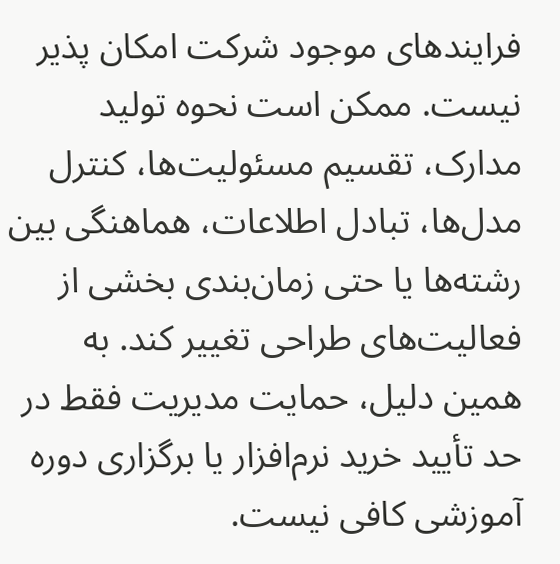فرایندهای موجود شرکت امکان ‌پذیر نیست. ممکن است نحوه تولید مدارک، تقسیم مسئولیت‌ها، کنترل مدل‌ها، تبادل اطلاعات، هماهنگی بین رشته‌ها یا حتی زمان‌بندی بخشی از فعالیت‌های طراحی تغییر کند. به همین دلیل، حمایت مدیریت فقط در حد تأیید خرید نرم‌افزار یا برگزاری دوره آموزشی کافی نیست.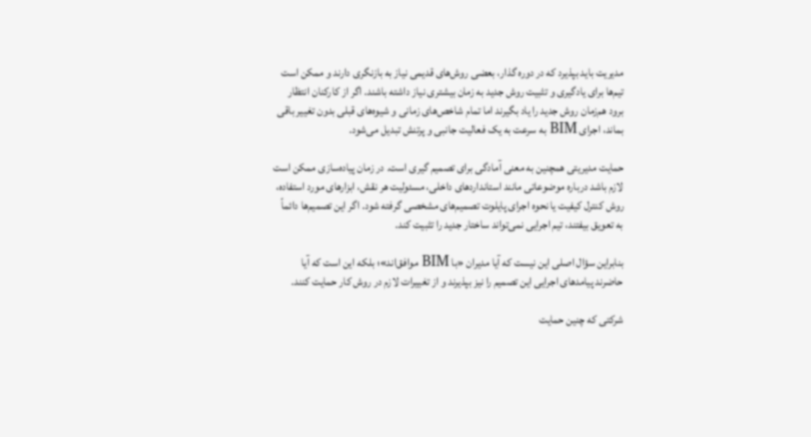مدیریت باید بپذیرد که در دوره گذار، بعضی روش‌های قدیمی نیاز به بازنگری دارند و ممکن است تیم‌ها برای یادگیری و تثبیت روش جدید به زمان بیشتری نیاز داشته باشند. اگر از کارکنان انتظار برود هم‌زمان روش جدید را یاد بگیرند اما تمام شاخص‌های زمانی و شیوه‌های قبلی بدون تغییر باقی بماند، اجرای BIM به ‌سرعت به یک فعالیت جانبی و پرتنش تبدیل می‌شود.

حمایت مدیریتی همچنین به معنی آمادگی برای تصمیم گیری است. در زمان پیاده‌سازی ممکن است لازم باشد درباره موضوعاتی مانند استانداردهای داخلی، مسئولیت هر نقش، ابزارهای مورد استفاده، روش کنترل کیفیت یا نحوه اجرای پایلوت تصمیم‌های مشخصی گرفته شود. اگر این تصمیم‌ها دائماً به تعویق بیفتند، تیم اجرایی نمی‌تواند ساختار جدید را تثبیت کند.

بنابراین سؤال اصلی این نیست که آیا مدیران «با BIM موافق‌اند»؛ بلکه این است که آیا حاضرند پیامدهای اجرایی این تصمیم را نیز بپذیرند و از تغییرات لازم در روش کار حمایت کنند.

شرکتی که چنین حمایت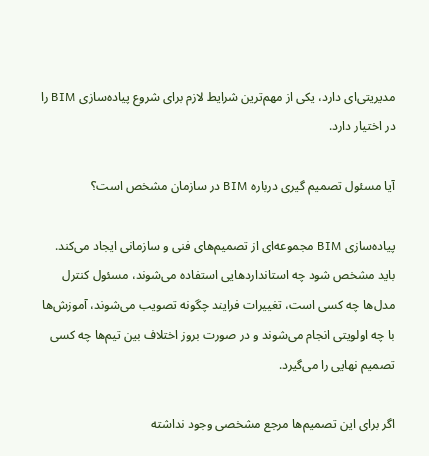مدیریتی‌ای دارد، یکی از مهم‌ترین شرایط لازم برای شروع پیاده‌سازی BIM را در اختیار دارد.

آیا مسئول تصمیم‌ گیری درباره BIM در سازمان مشخص است؟

پیاده‌سازی BIM مجموعه‌ای از تصمیم‌های فنی و سازمانی ایجاد می‌کند. باید مشخص شود چه استانداردهایی استفاده می‌شوند، مسئول کنترل مدل‌ها چه کسی است، تغییرات فرایند چگونه تصویب می‌شوند، آموزش‌ها با چه اولویتی انجام می‌شوند و در صورت بروز اختلاف بین تیم‌ها چه کسی تصمیم نهایی را می‌گیرد.

اگر برای این تصمیم‌ها مرجع مشخصی وجود نداشته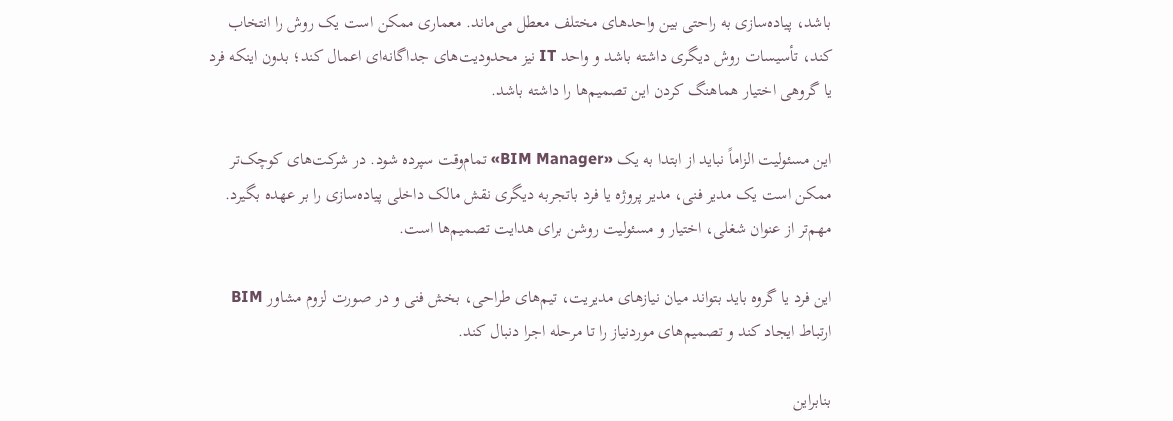باشد، پیاده‌سازی به‌ راحتی بین واحدهای مختلف معطل می‌ماند. معماری ممکن است یک روش را انتخاب کند، تأسیسات روش دیگری داشته باشد و واحد IT نیز محدودیت‌های جداگانه‌ای اعمال کند؛ بدون اینکه فرد یا گروهی اختیار هماهنگ کردن این تصمیم‌ها را داشته باشد.

این مسئولیت الزاماً نباید از ابتدا به یک «BIM Manager» تمام‌وقت سپرده شود. در شرکت‌های کوچک‌تر ممکن است یک مدیر فنی، مدیر پروژه یا فرد باتجربه دیگری نقش مالک داخلی پیاده‌سازی را بر عهده بگیرد. مهم‌تر از عنوان شغلی، اختیار و مسئولیت روشن برای هدایت تصمیم‌ها است.

این فرد یا گروه باید بتواند میان نیازهای مدیریت، تیم‌های طراحی، بخش فنی و در صورت لزوم مشاور BIM ارتباط ایجاد کند و تصمیم‌های موردنیاز را تا مرحله اجرا دنبال کند.

بنابراین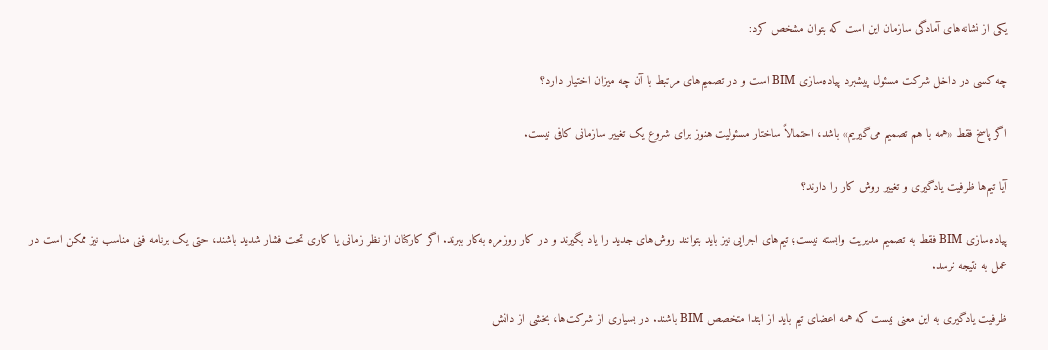یکی از نشانه‌های آمادگی سازمان این است که بتوان مشخص کرد:

چه کسی در داخل شرکت مسئول پیشبرد پیاده‌سازی BIM است و در تصمیم‌های مرتبط با آن چه میزان اختیار دارد؟

اگر پاسخ فقط «همه با هم تصمیم می‌گیریم» باشد، احتمالاً ساختار مسئولیت هنوز برای شروع یک تغییر سازمانی کافی نیست.

آیا تیم‌ها ظرفیت یادگیری و تغییر روش کار را دارند؟

پیاده‌سازی BIM فقط به تصمیم مدیریت وابسته نیست؛ تیم‌های اجرایی نیز باید بتوانند روش‌های جدید را یاد بگیرند و در کار روزمره به‌کار ببرند. اگر کارکنان از نظر زمانی یا کاری تحت فشار شدید باشند، حتی یک برنامه فنی مناسب نیز ممکن است در عمل به نتیجه نرسد.

ظرفیت یادگیری به این معنی نیست که همه اعضای تیم باید از ابتدا متخصص BIM باشند. در بسیاری از شرکت‌ها، بخشی از دانش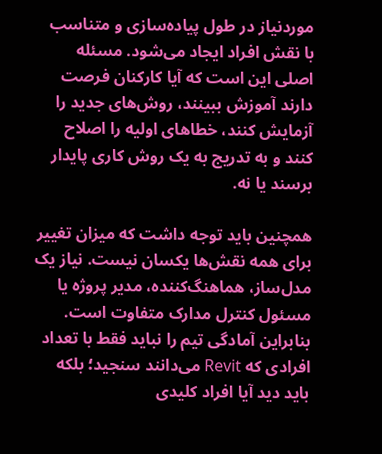موردنیاز در طول پیاده‌سازی و متناسب با نقش افراد ایجاد می‌شود. مسئله اصلی این است که آیا کارکنان فرصت دارند آموزش ببینند، روش‌های جدید را آزمایش کنند، خطاهای اولیه را اصلاح کنند و به‌ تدریج به یک روش کاری پایدار برسند یا نه.

همچنین باید توجه داشت که میزان تغییر برای همه نقش‌ها یکسان نیست. نیاز یک مدل‌ساز، هماهنگ‌کننده، مدیر پروژه یا مسئول کنترل مدارک متفاوت است. بنابراین آمادگی تیم را نباید فقط با تعداد افرادی که Revit می‌دانند سنجید؛ بلکه باید دید آیا افراد کلیدی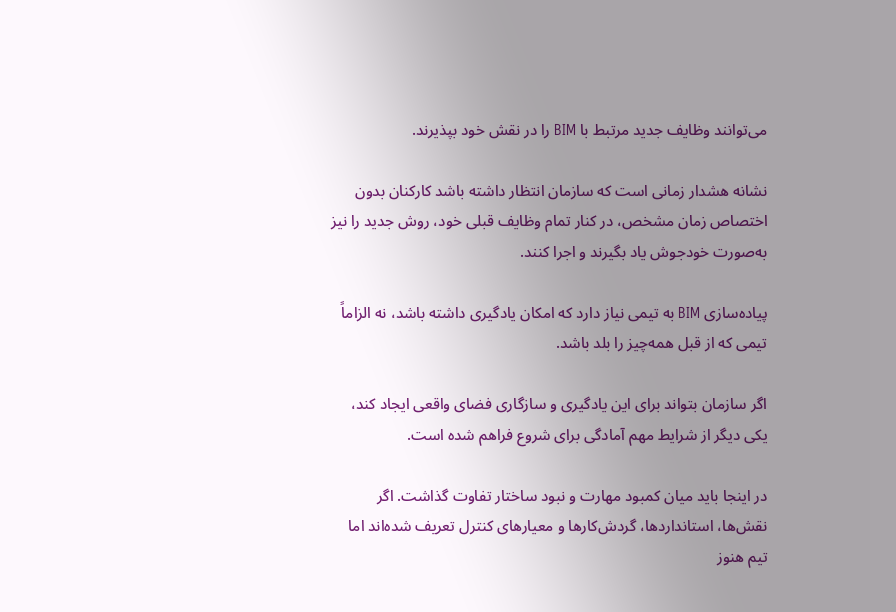می‌توانند وظایف جدید مرتبط با BIM را در نقش خود بپذیرند.

نشانه هشدار زمانی است که سازمان انتظار داشته باشد کارکنان بدون اختصاص زمان مشخص، در کنار تمام وظایف قبلی خود، روش جدید را نیز به‌صورت خودجوش یاد بگیرند و اجرا کنند.

پیاده‌سازی BIM به تیمی نیاز دارد که امکان یادگیری داشته باشد، نه الزاماً تیمی که از قبل همه‌چیز را بلد باشد.

اگر سازمان بتواند برای این یادگیری و سازگاری فضای واقعی ایجاد کند، یکی دیگر از شرایط مهم آمادگی برای شروع فراهم شده است.

در اینجا باید میان کمبود مهارت و نبود ساختار تفاوت گذاشت. اگر نقش‌ها، استانداردها، گردش‌کارها و معیارهای کنترل تعریف شده‌اند اما تیم هنوز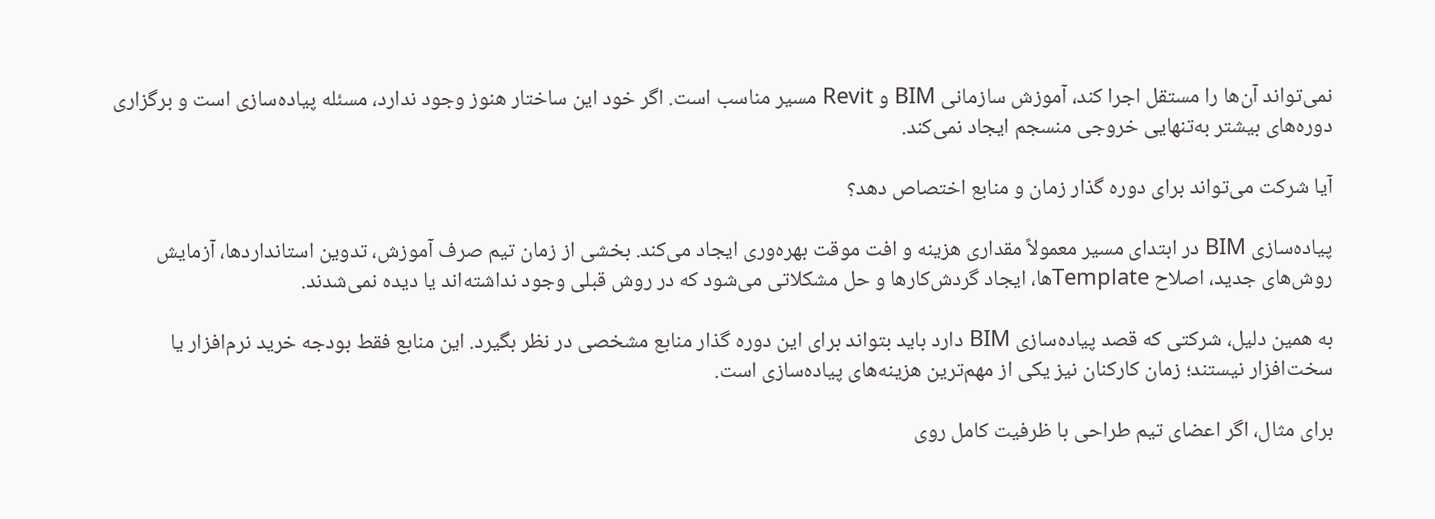نمی‌تواند آن‌ها را مستقل اجرا کند، آموزش سازمانی BIM و Revit مسیر مناسب است. اگر خود این ساختار هنوز وجود ندارد، مسئله پیاده‌سازی است و برگزاری دوره‌های بیشتر به‌تنهایی خروجی منسجم ایجاد نمی‌کند.

آیا شرکت می‌تواند برای دوره گذار زمان و منابع اختصاص دهد؟

پیاده‌سازی BIM در ابتدای مسیر معمولاً مقداری هزینه و افت موقت بهره‌وری ایجاد می‌کند. بخشی از زمان تیم صرف آموزش، تدوین استانداردها، آزمایش روش‌های جدید، اصلاح Templateها، ایجاد گردش‌کارها و حل مشکلاتی می‌شود که در روش قبلی وجود نداشته‌اند یا دیده نمی‌شدند.

به همین دلیل، شرکتی که قصد پیاده‌سازی BIM دارد باید بتواند برای این دوره گذار منابع مشخصی در نظر بگیرد. این منابع فقط بودجه خرید نرم‌افزار یا سخت‌افزار نیستند؛ زمان کارکنان نیز یکی از مهم‌ترین هزینه‌های پیاده‌سازی است.

برای مثال، اگر اعضای تیم طراحی با ظرفیت کامل روی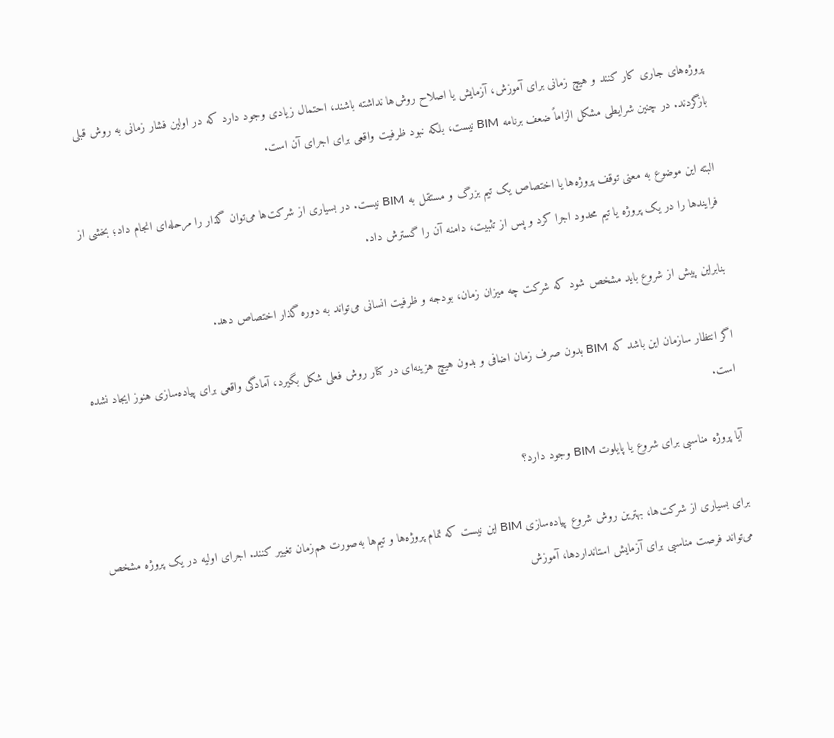پروژه‌های جاری کار کنند و هیچ زمانی برای آموزش، آزمایش یا اصلاح روش‌ها نداشته باشند، احتمال زیادی وجود دارد که در اولین فشار زمانی به روش قبلی بازگردند. در چنین شرایطی مشکل الزاماً ضعف برنامه BIM نیست، بلکه نبود ظرفیت واقعی برای اجرای آن است.

البته این موضوع به معنی توقف پروژه‌ها یا اختصاص یک تیم بزرگ و مستقل به BIM نیست. در بسیاری از شرکت‌ها می‌توان گذار را مرحله‌ای انجام داد؛ بخشی از فرایندها را در یک پروژه یا تیم محدود اجرا کرد و پس از تثبیت، دامنه آن را گسترش داد.

بنابراین پیش از شروع باید مشخص شود که شرکت چه میزان زمان، بودجه و ظرفیت انسانی می‌تواند به دوره گذار اختصاص دهد.

اگر انتظار سازمان این باشد که BIM بدون صرف زمان اضافی و بدون هیچ هزینه‌ای در کنار روش فعلی شکل بگیرد، آمادگی واقعی برای پیاده‌سازی هنوز ایجاد نشده است.

آیا پروژه مناسبی برای شروع یا پایلوت BIM وجود دارد؟

برای بسیاری از شرکت‌ها، بهترین روش شروع پیاده‌سازی BIM این نیست که تمام پروژه‌ها و تیم‌ها به‌صورت هم‌زمان تغییر کنند. اجرای اولیه در یک پروژه مشخص می‌تواند فرصت مناسبی برای آزمایش استانداردها، آموزش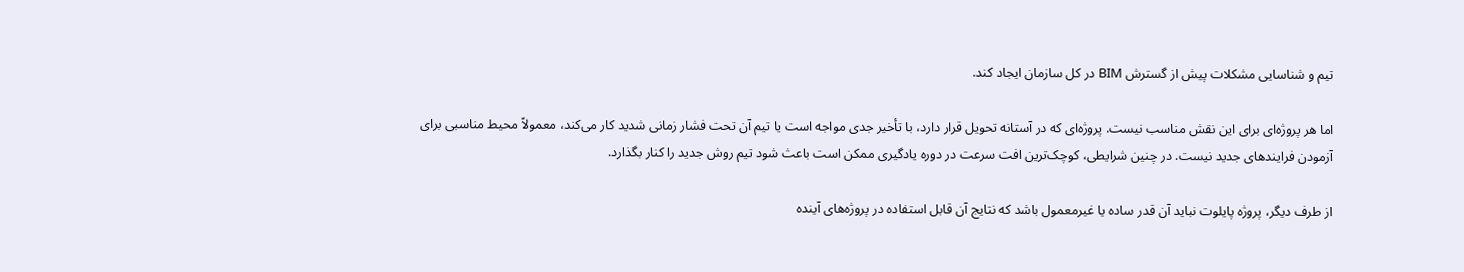تیم و شناسایی مشکلات پیش از گسترش BIM در کل سازمان ایجاد کند.

اما هر پروژه‌ای برای این نقش مناسب نیست. پروژه‌ای که در آستانه تحویل قرار دارد، با تأخیر جدی مواجه است یا تیم آن تحت فشار زمانی شدید کار می‌کند، معمولاً محیط مناسبی برای آزمودن فرایندهای جدید نیست. در چنین شرایطی، کوچک‌ترین افت سرعت در دوره یادگیری ممکن است باعث شود تیم روش جدید را کنار بگذارد.

از طرف دیگر، پروژه پایلوت نباید آن‌ قدر ساده یا غیرمعمول باشد که نتایج آن قابل استفاده در پروژه‌های آینده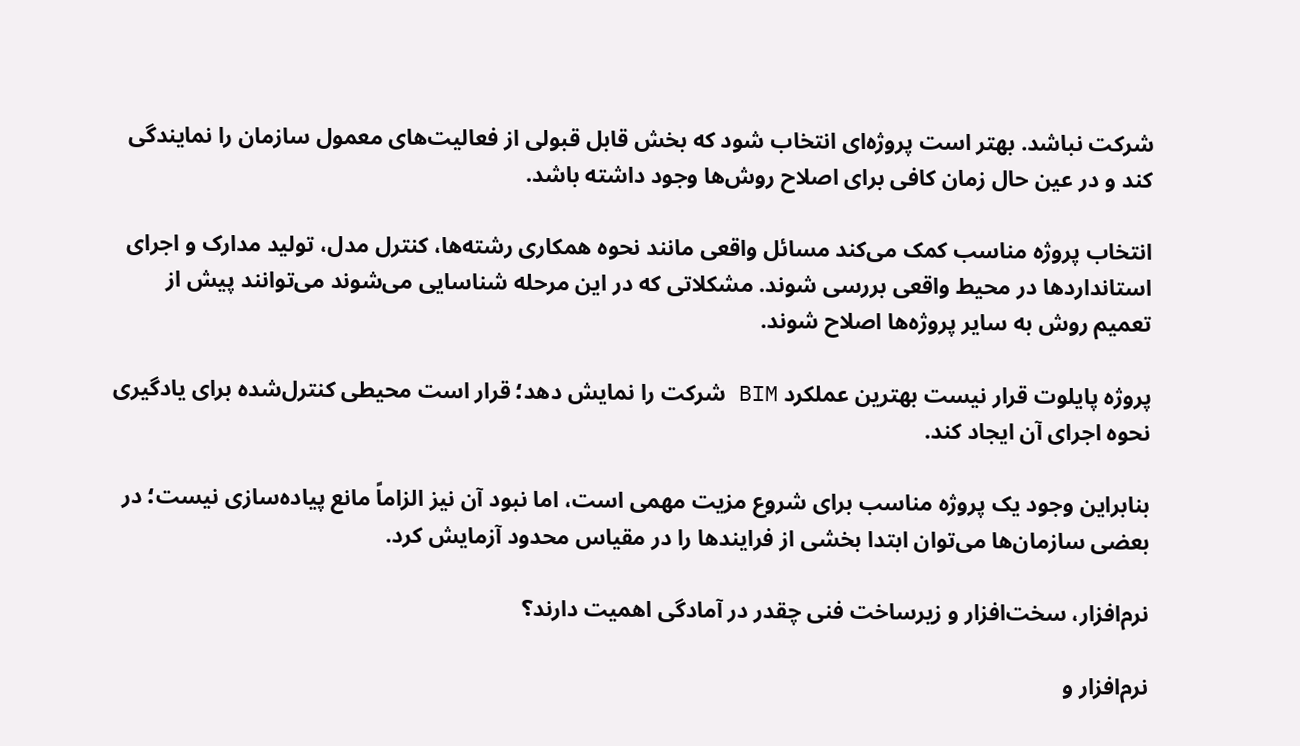شرکت نباشد. بهتر است پروژه‌ای انتخاب شود که بخش قابل قبولی از فعالیت‌های معمول سازمان را نمایندگی کند و در عین حال زمان کافی برای اصلاح روش‌ها وجود داشته باشد.

انتخاب پروژه مناسب کمک می‌کند مسائل واقعی مانند نحوه همکاری رشته‌ها، کنترل مدل، تولید مدارک و اجرای استانداردها در محیط واقعی بررسی شوند. مشکلاتی که در این مرحله شناسایی می‌شوند می‌توانند پیش از تعمیم روش به سایر پروژه‌ها اصلاح شوند.

پروژه پایلوت قرار نیست بهترین عملکرد BIM شرکت را نمایش دهد؛ قرار است محیطی کنترل‌شده برای یادگیری نحوه اجرای آن ایجاد کند.

بنابراین وجود یک پروژه مناسب برای شروع مزیت مهمی است، اما نبود آن نیز الزاماً مانع پیاده‌سازی نیست؛ در بعضی سازمان‌ها می‌توان ابتدا بخشی از فرایندها را در مقیاس محدود آزمایش کرد.

نرم‌افزار، سخت‌افزار و زیرساخت فنی چقدر در آمادگی اهمیت دارند؟

نرم‌افزار و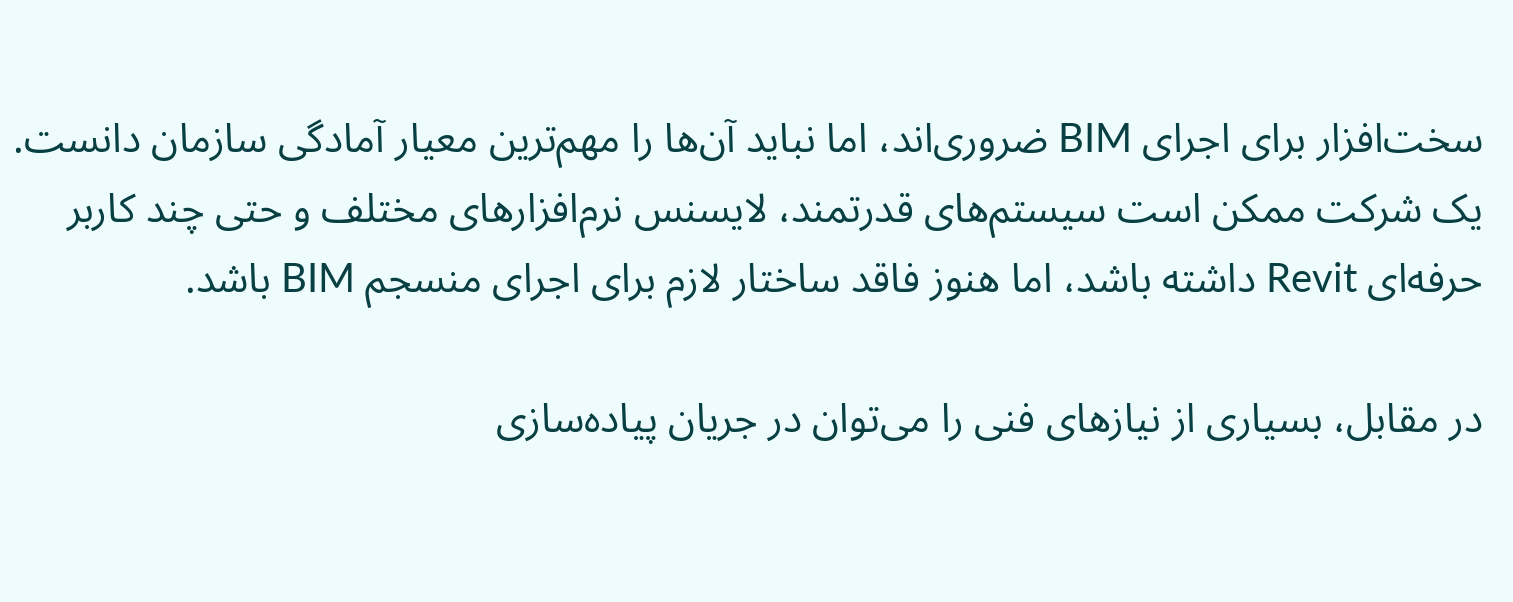سخت‌افزار برای اجرای BIM ضروری‌اند، اما نباید آن‌ها را مهم‌ترین معیار آمادگی سازمان دانست. یک شرکت ممکن است سیستم‌های قدرتمند، لایسنس نرم‌افزارهای مختلف و حتی چند کاربر حرفه‌ای Revit داشته باشد، اما هنوز فاقد ساختار لازم برای اجرای منسجم BIM باشد.

در مقابل، بسیاری از نیازهای فنی را می‌توان در جریان پیاده‌سازی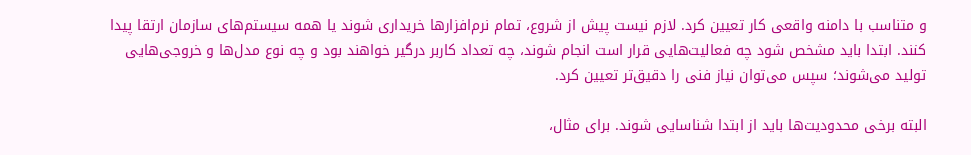و متناسب با دامنه واقعی کار تعیین کرد. لازم نیست پیش از شروع، تمام نرم‌افزارها خریداری شوند یا همه سیستم‌های سازمان ارتقا پیدا کنند. ابتدا باید مشخص شود چه فعالیت‌هایی قرار است انجام شوند، چه تعداد کاربر درگیر خواهند بود و چه نوع مدل‌ها و خروجی‌هایی تولید می‌شوند؛ سپس می‌توان نیاز فنی را دقیق‌تر تعیین کرد.

البته برخی محدودیت‌ها باید از ابتدا شناسایی شوند. برای مثال،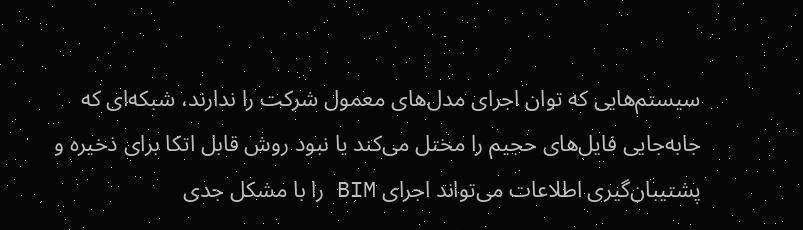سیستم‌هایی که توان اجرای مدل‌های معمول شرکت را ندارند، شبکه‌ای که جابه‌جایی فایل‌های حجیم را مختل می‌کند یا نبود روش قابل اتکا برای ذخیره و پشتیبان‌گیری اطلاعات می‌تواند اجرای BIM را با مشکل جدی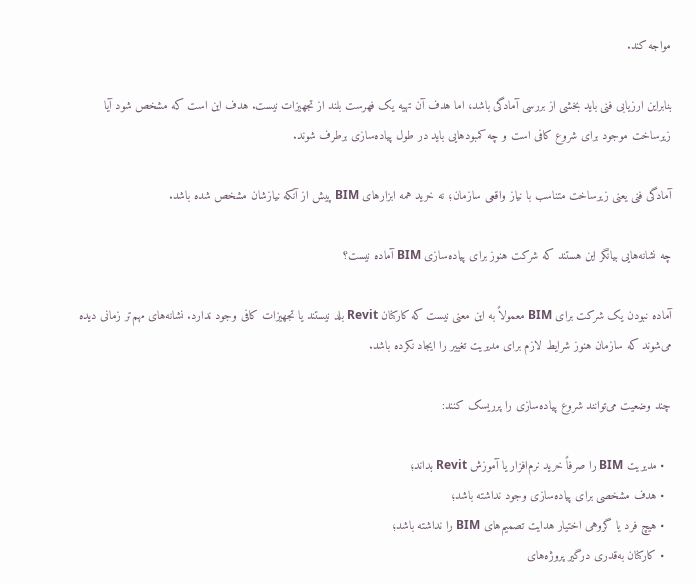مواجه کند.

بنابراین ارزیابی فنی باید بخشی از بررسی آمادگی باشد، اما هدف آن تهیه یک فهرست بلند از تجهیزات نیست. هدف این است که مشخص شود آیا زیرساخت موجود برای شروع کافی است و چه کمبودهایی باید در طول پیاده‌سازی برطرف شوند.

آمادگی فنی یعنی زیرساخت متناسب با نیاز واقعی سازمان؛ نه خرید همه ابزارهای BIM پیش از آنکه نیازشان مشخص شده باشد.

چه نشانه‌هایی بیانگر این هستند که شرکت هنوز برای پیاده‌سازی BIM آماده نیست؟

آماده نبودن یک شرکت برای BIM معمولاً به این معنی نیست که کارکنان Revit بلد نیستند یا تجهیزات کافی وجود ندارد. نشانه‌های مهم‌تر زمانی دیده می‌شوند که سازمان هنوز شرایط لازم برای مدیریت تغییر را ایجاد نکرده باشد.

چند وضعیت می‌توانند شروع پیاده‌سازی را پرریسک کنند:

  • مدیریت BIM را صرفاً خرید نرم‌افزار یا آموزش Revit بداند؛
  • هدف مشخصی برای پیاده‌سازی وجود نداشته باشد؛
  • هیچ فرد یا گروهی اختیار هدایت تصمیم‌های BIM را نداشته باشد؛
  • کارکنان به‌قدری درگیر پروژه‌های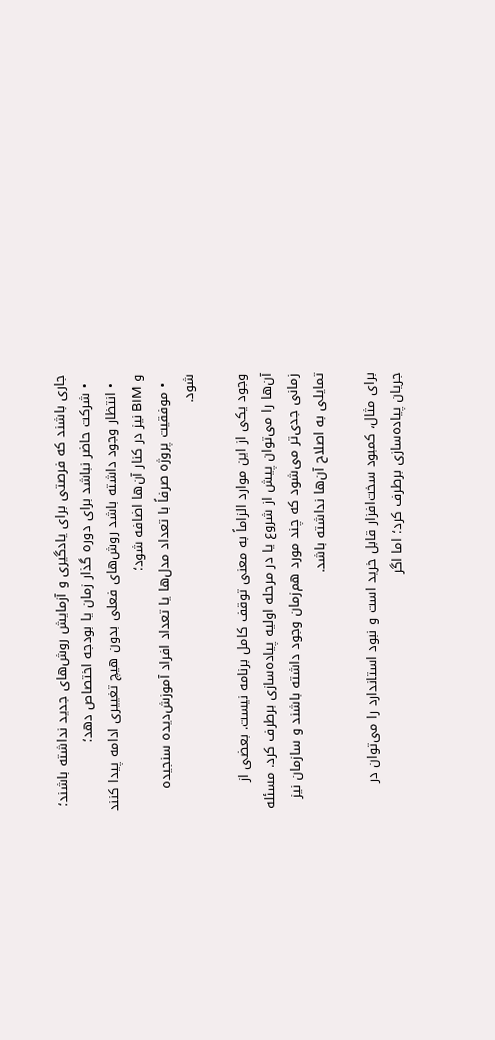جاری باشند که فرصتی برای یادگیری و آزمایش روش‌های جدید نداشته باشند؛
  • شرکت حاضر نباشد برای دوره گذار زمان یا بودجه اختصاص دهد؛
  • انتظار وجود داشته باشد روش‌های فعلی بدون هیچ تغییری ادامه پیدا کنند و BIM نیز در کنار آن‌ها اضافه شود؛
  • موفقیت پروژه صرفاً با تعداد مدل‌ها یا تعداد افراد آموزش‌دیده سنجیده شود.

وجود یکی از این موارد الزاماً به معنی توقف کامل برنامه نیست. بعضی از آن‌ها را می‌توان پیش از شروع یا در مرحله اولیه پیاده‌سازی برطرف کرد. مسئله زمانی جدی‌تر می‌شود که چند مورد هم‌زمان وجود داشته باشند و سازمان نیز تمایلی به اصلاح آن‌ها نداشته باشد.

برای مثال، کمبود سخت‌افزار قابل خرید است و نبود استاندارد را می‌توان در جریان پیاده‌سازی برطرف کرد؛ اما اگر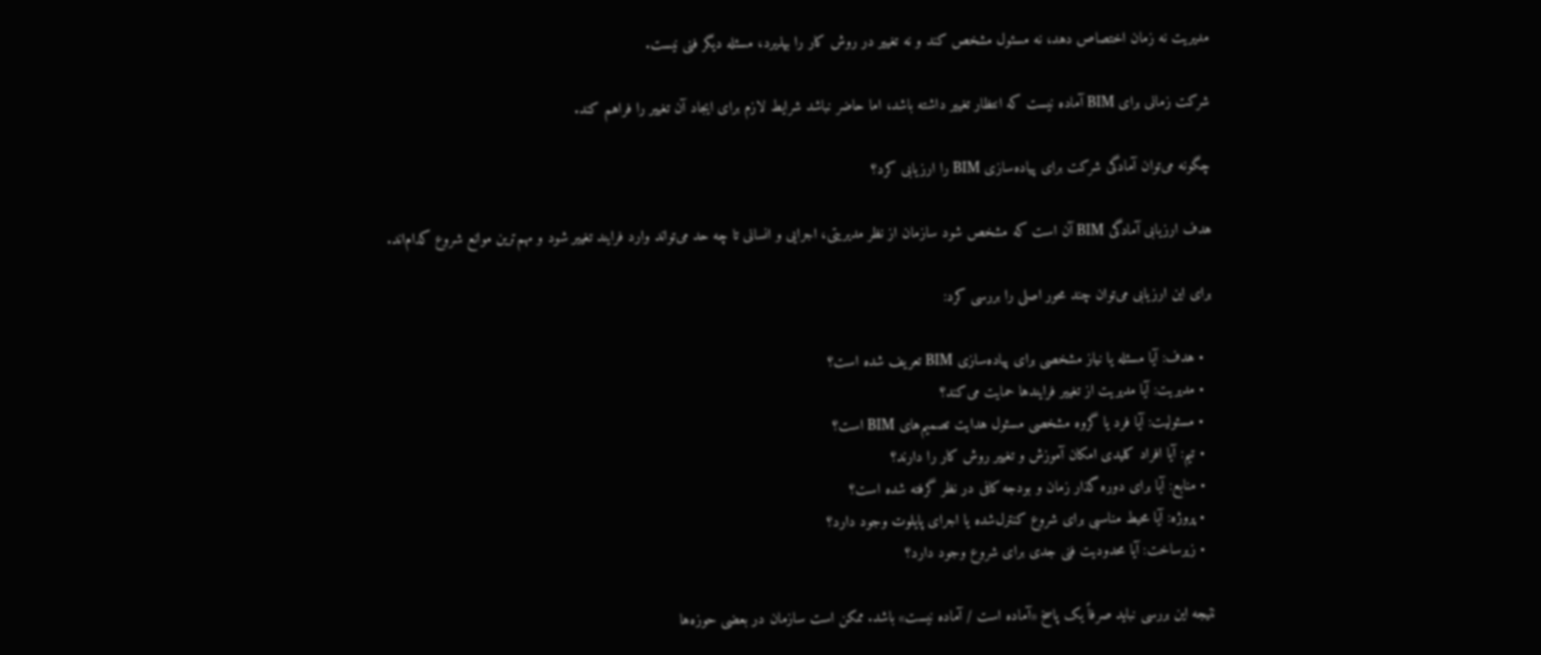مدیریت نه زمان اختصاص دهد، نه مسئول مشخص کند و نه تغییر در روش کار را بپذیرد، مسئله دیگر فنی نیست.

شرکت زمانی برای BIM آماده نیست که انتظار تغییر داشته باشد، اما حاضر نباشد شرایط لازم برای ایجاد آن تغییر را فراهم کند.

چگونه می‌توان آمادگی شرکت برای پیاده‌سازی BIM را ارزیابی کرد؟

هدف ارزیابی آمادگی BIM آن است که مشخص شود سازمان از نظر مدیریتی، اجرایی و انسانی تا چه حد می‌تواند وارد فرایند تغییر شود و مهم‌ترین موانع شروع کدام‌اند.

برای این ارزیابی می‌توان چند محور اصلی را بررسی کرد:

  • هدف: آیا مسئله یا نیاز مشخصی برای پیاده‌سازی BIM تعریف شده است؟
  • مدیریت: آیا مدیریت از تغییر فرایندها حمایت می‌کند؟
  • مسئولیت: آیا فرد یا گروه مشخصی مسئول هدایت تصمیم‌های BIM است؟
  • تیم: آیا افراد کلیدی امکان آموزش و تغییر روش کار را دارند؟
  • منابع: آیا برای دوره گذار زمان و بودجه کافی در نظر گرفته شده است؟
  • پروژه: آیا محیط مناسبی برای شروع کنترل‌شده یا اجرای پایلوت وجود دارد؟
  • زیرساخت: آیا محدودیت فنی جدی برای شروع وجود دارد؟

نتیجه این بررسی نباید صرفاً یک پاسخ «آماده است / آماده نیست» باشد. ممکن است سازمان در بعضی حوزه‌ها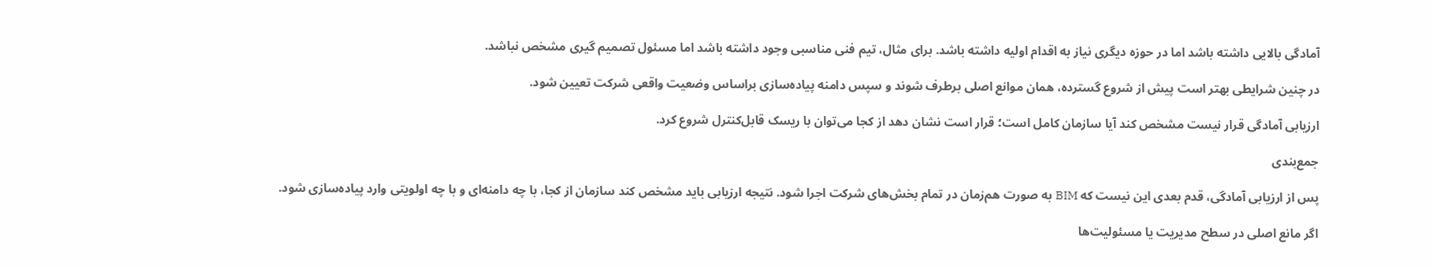آمادگی بالایی داشته باشد اما در حوزه دیگری نیاز به اقدام اولیه داشته باشد. برای مثال، تیم فنی مناسبی وجود داشته باشد اما مسئول تصمیم گیری مشخص نباشد.

در چنین شرایطی بهتر است پیش از شروع گسترده، همان موانع اصلی برطرف شوند و سپس دامنه پیاده‌سازی براساس وضعیت واقعی شرکت تعیین شود.

ارزیابی آمادگی قرار نیست مشخص کند آیا سازمان کامل است؛ قرار است نشان دهد از کجا می‌توان با ریسک قابل‌کنترل شروع کرد.

جمع‌بندی

پس از ارزیابی آمادگی، قدم بعدی این نیست که BIM به‌ صورت هم‌زمان در تمام بخش‌های شرکت اجرا شود. نتیجه ارزیابی باید مشخص کند سازمان از کجا، با چه دامنه‌ای و با چه اولویتی وارد پیاده‌سازی شود.

اگر مانع اصلی در سطح مدیریت یا مسئولیت‌ها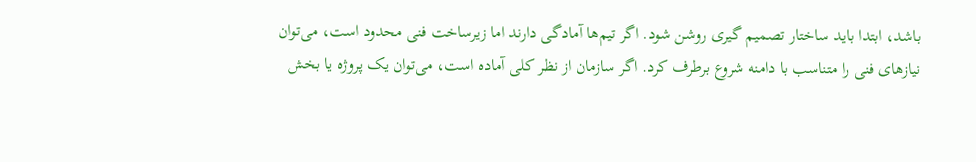باشد، ابتدا باید ساختار تصمیم گیری روشن شود. اگر تیم‌ها آمادگی دارند اما زیرساخت فنی محدود است، می‌توان نیازهای فنی را متناسب با دامنه شروع برطرف کرد. اگر سازمان از نظر کلی آماده است، می‌توان یک پروژه یا بخش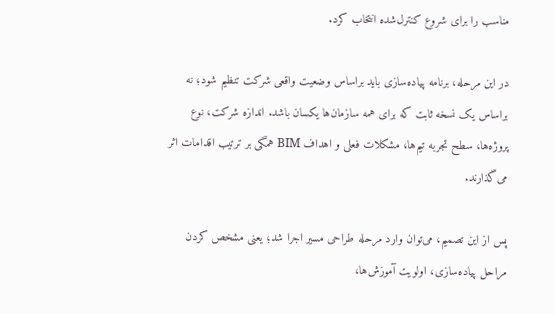مناسب را برای شروع کنترل‌شده انتخاب کرد.

در این مرحله، برنامه پیاده‌سازی باید براساس وضعیت واقعی شرکت تنظیم شود؛ نه براساس یک نسخه ثابت که برای همه سازمان‌ها یکسان باشد. اندازه شرکت، نوع پروژه‌ها، سطح تجربه تیم‌ها، مشکلات فعلی و اهداف BIM همگی بر ترتیب اقدامات اثر می‌گذارند.

پس از این تصمیم، می‌توان وارد مرحله طراحی مسیر اجرا شد؛ یعنی مشخص کردن مراحل پیاده‌سازی، اولویت آموزش‌ها،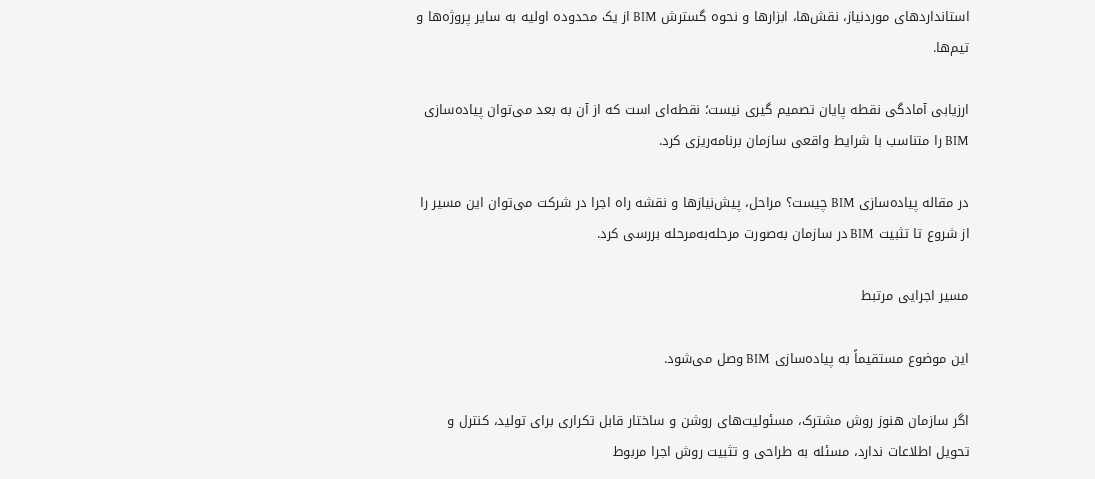استانداردهای موردنیاز، نقش‌ها، ابزارها و نحوه گسترش BIM از یک محدوده اولیه به سایر پروژه‌ها و تیم‌ها.

ارزیابی آمادگی نقطه پایان تصمیم گیری نیست؛ نقطه‌ای است که از آن به بعد می‌توان پیاده‌سازی BIM را متناسب با شرایط واقعی سازمان برنامه‌ریزی کرد.

در مقاله پیاده‌سازی BIM چیست؟ مراحل، پیش‌نیازها و نقشه راه اجرا در شرکت می‌توان این مسیر را از شروع تا تثبیت BIM در سازمان به‌صورت مرحله‌به‌مرحله بررسی کرد.

مسیر اجرایی مرتبط

این موضوع مستقیماً به پیاده‌سازی BIM وصل می‌شود.

اگر سازمان هنوز روش مشترک، مسئولیت‌های روشن و ساختار قابل تکراری برای تولید، کنترل و تحویل اطلاعات ندارد، مسئله به طراحی و تثبیت روش اجرا مربوط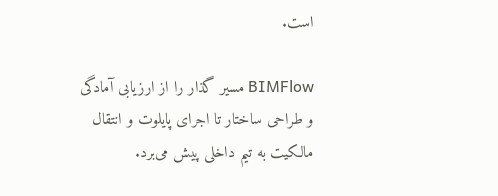است.

BIMFlow مسیر گذار را از ارزیابی آمادگی و طراحی ساختار تا اجرای پایلوت و انتقال مالکیت به تیم داخلی پیش می‌برد.